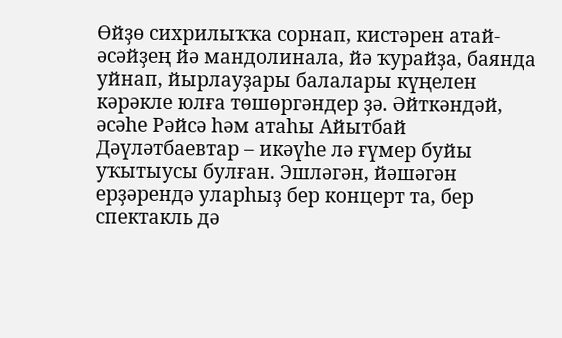Өйҙө сихрилыҡҡа сорнап, кистәрен атай-әсәйҙең йә мандолинала, йә ҡурайҙа, баянда уйнап, йырлауҙары балалары күңелен кәрәкле юлға төшөргәндер ҙә. Әйткәндәй, әсәһе Рәйсә һәм атаһы Айытбай Дәүләтбаевтар – икәүһе лә ғүмер буйы уҡытыусы булған. Эшләгән, йәшәгән ерҙәрендә уларһыҙ бер концерт та, бер спектакль дә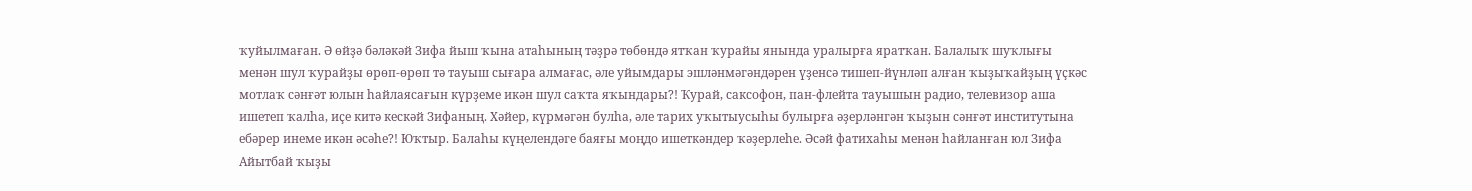ҡуйылмаған. Ә өйҙә бәләкәй Зифа йыш ҡына атаһының тәҙрә төбөндә ятҡан ҡурайы янында уралырға яратҡан. Балалыҡ шуҡлығы менән шул ҡурайҙы өрөп-өрөп тә тауыш сығара алмағас, әле уйымдары эшләнмәгәндәрен үҙенсә тишеп-йүнләп алған ҡыҙыҡайҙың үҫкәс мотлаҡ сәнғәт юлын һайлаясағын күрҙеме икән шул саҡта яҡындары?! Ҡурай, саксофон, пан-флейта тауышын радио, телевизор аша ишетеп ҡалһа, иҫе китә кескәй Зифаның. Хәйер, күрмәгән булһа, әле тарих уҡытыусыһы булырға әҙерләнгән ҡыҙын сәнғәт институтына ебәрер инеме икән әсәһе?! Юҡтыр. Балаһы күңелендәге баяғы моңдо ишеткәндер ҡәҙерлеһе. Әсәй фатихаһы менән һайланған юл Зифа Айытбай ҡыҙы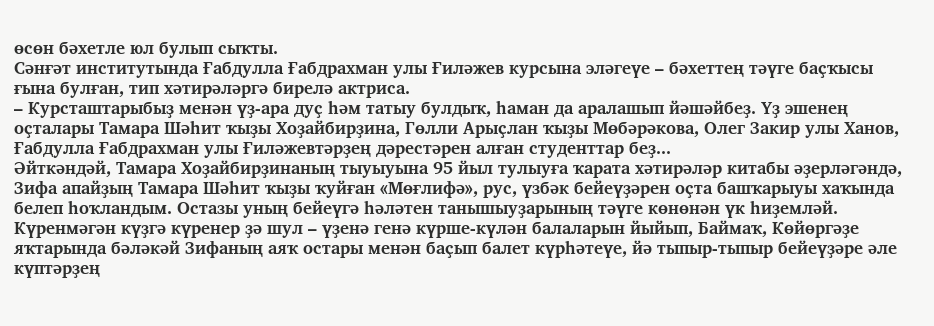өсөн бәхетле юл булып сыҡты.
Сәнғәт институтында Ғабдулла Ғабдрахман улы Ғиләжев курсына эләгеүе – бәхеттең тәүге баҫҡысы ғына булған, тип хәтирәләргә бирелә актриса.
– Курсташтарыбыҙ менән үҙ-ара дуҫ һәм татыу булдыҡ, һаман да аралашып йәшәйбеҙ. Үҙ эшенең оҫталары Тамара Шәһит ҡыҙы Хоҙайбирҙина, Гөлли Арыҫлан ҡыҙы Мөбәрәкова, Олег Закир улы Ханов, Ғабдулла Ғабдрахман улы Ғиләжевтәрҙең дәрестәрен алған студенттар беҙ...
Әйткәндәй, Тамара Хоҙайбирҙинаның тыуыуына 95 йыл тулыуға ҡарата хәтирәләр китабы әҙерләгәндә, Зифа апайҙың Тамара Шәһит ҡыҙы ҡуйған «Мөғлифә», рус, үзбәк бейеүҙәрен оҫта башҡарыуы хаҡында белеп һоҡландым. Остазы уның бейеүгә һәләтен танышыуҙарының тәүге көнөнән үк һиҙемләй. Күренмәгән күҙгә күренер ҙә шул – үҙенә генә күрше-күлән балаларын йыйып, Баймаҡ, Көйөргәҙе яҡтарында бәләкәй Зифаның аяҡ остары менән баҫып балет күрһәтеүе, йә тыпыр-тыпыр бейеүҙәре әле күптәрҙең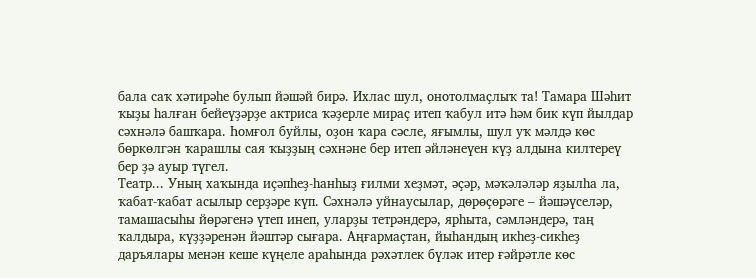бала саҡ хәтирәһе булып йәшәй бирә. Ихлас шул, онотолмаҫлыҡ та! Тамара Шәһит ҡыҙы һалған бейеүҙәрҙе актриса ҡәҙерле мираҫ итеп ҡабул итә һәм бик күп йылдар сәхнәлә башҡара. Һомғол буйлы, оҙон ҡара сәсле, яғымлы, шул уҡ мәлдә көс бөркөлгән ҡарашлы сая ҡыҙҙың сәхнәне бер итеп әйләнеүен күҙ алдына килтереү бер ҙә ауыр түгел.
Театр... Уның хаҡында иҫәпһеҙ-һанһыҙ ғилми хеҙмәт, әҫәр, мәҡәләләр яҙылһа ла, ҡабат-ҡабат асылыр серҙәре күп. Сәхнәлә уйнаусылар, дөрөҫөрәге – йәшәүселәр, тамашасыһы йөрәгенә үтеп инеп, уларҙы тетрәндерә, ярһыта, сәмләндерә, таң ҡалдыра, күҙҙәренән йәштәр сығара. Аңғармаҫтан, йыһандың икһеҙ-сикһеҙ даръялары менән кеше күңеле араһында рәхәтлек бүләк итер ғәйрәтле көс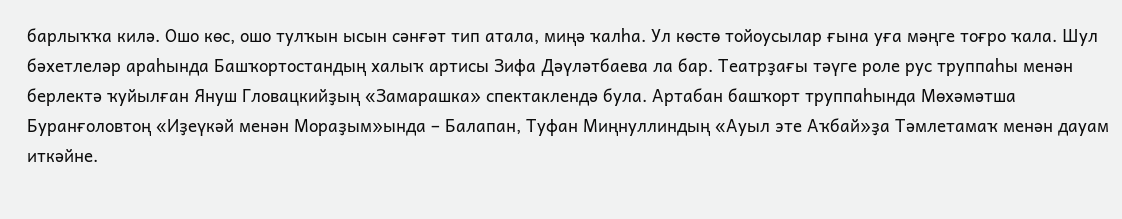барлыҡҡа килә. Ошо көс, ошо тулҡын ысын сәнғәт тип атала, миңә ҡалһа. Ул көстө тойоусылар ғына уға мәңге тоғро ҡала. Шул бәхетлеләр араһында Башҡортостандың халыҡ артисы Зифа Дәүләтбаева ла бар. Театрҙағы тәүге роле рус труппаһы менән берлектә ҡуйылған Януш Гловацкийҙың «Замарашка» спектаклендә була. Артабан башҡорт труппаһында Мөхәмәтша Буранғоловтоң «Иҙеүкәй менән Мораҙым»ында – Балапан, Туфан Миңнуллиндың «Ауыл эте Аҡбай»ҙа Тәмлетамаҡ менән дауам иткәйне.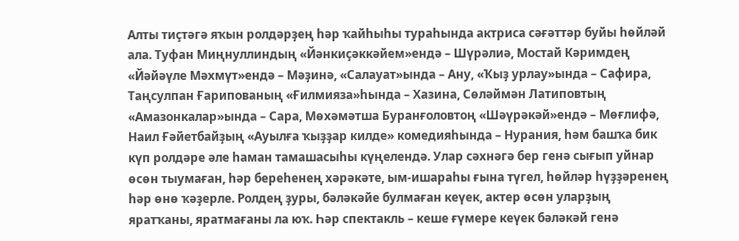Алты тиҫтәгә яҡын ролдәрҙең һәр ҡайһыһы тураһында актриса сәғәттәр буйы һөйләй ала. Туфан Миңнуллиндың «Йәнкиҫәккәйем»ендә – Шүрәлиә, Мостай Кәримдең «Йәйәүле Мәхмүт»ендә – Мәҙинә, «Салауат»ында – Ану, «Ҡыҙ урлау»ында – Сафира, Таңсулпан Ғарипованың «Ғилмияза»һында – Хазина, Сөләймән Латиповтың «Амазонкалар»ында – Сара, Мөхәмәтша Буранғоловтоң «Шәүрәкәй»ендә – Мөғлифә, Наил Ғәйетбайҙың «Ауылға ҡыҙҙар килде» комедияһында – Нурания, һәм башҡа бик күп ролдәре әле һаман тамашасыһы күңелендә. Улар сәхнәгә бер генә сығып уйнар өсөн тыумаған, һәр береһенең хәрәкәте, ым-ишараһы ғына түгел, һөйләр һүҙҙәренең һәр өнө ҡәҙерле. Ролдең ҙуры, бәләкәйе булмаған кеүек, актер өсөн уларҙың яратҡаны, яратмағаны ла юҡ. Һәр спектакль – кеше ғүмере кеүек бәләкәй генә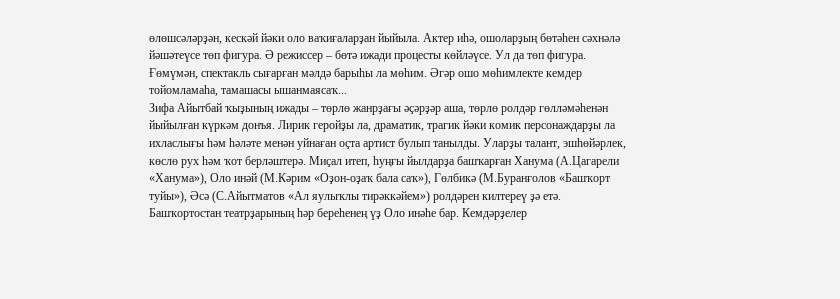өлөшсәләрҙән, кескәй йәки оло ваҡиғаларҙан йыйыла. Актер иһә, ошоларҙың бөтәһен сәхнәлә йәшәтеүсе төп фигура. Ә режиссер – бөтә ижади процесты көйләүсе. Ул да төп фигура. Ғөмүмән, спектакль сығарған мәлдә барыһы ла мөһим. Әгәр ошо мөһимлекте кемдер тойомламаһа, тамашасы ышанмаясаҡ...
Зифа Айытбай ҡыҙының ижады – төрлө жанрҙағы әҫәрҙәр аша, төрлө ролдәр гөлләмәһенән йыйылған күркәм донъя. Лирик геройҙы ла, драматик, трагик йәки комик персонаждарҙы ла ихласлығы һәм һәләте менән уйнаған оҫта артист булып танылды. Уларҙы талант, эшһөйәрлек, көслө рух һәм ҡот берләштерә. Миҫал итеп, һуңғы йылдарҙа башҡарған Ханума (А.Цагарели «Ханума»), Оло инәй (М.Кәрим «Оҙон-оҙаҡ бала саҡ»), Гөлбикә (М.Буранғолов «Башҡорт туйы»), Әсә (С.Айытматов «Ал яулыҡлы тирәккәйем») ролдәрен килтереү ҙә етә. Башҡортостан театрҙарының һәр береһенең үҙ Оло инәһе бар. Кемдәрҙелер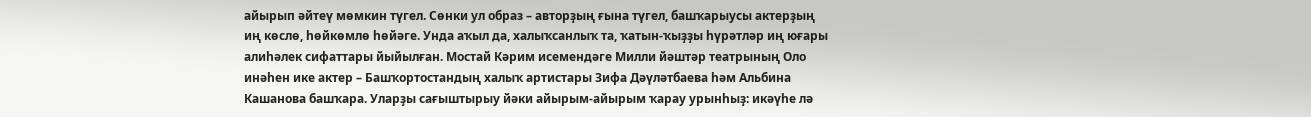айырып әйтеү мөмкин түгел. Сөнки ул образ – авторҙың ғына түгел, башҡарыусы актерҙың иң көслө, һөйкөмлө һөйәге. Унда аҡыл да, халыҡсанлыҡ та, ҡатын-ҡыҙҙы һүрәтләр иң юғары алиһәлек сифаттары йыйылған. Мостай Кәрим исемендәге Милли йәштәр театрының Оло инәһен ике актер – Башҡортостандың халыҡ артистары Зифа Дәүләтбаева һәм Альбина Кашанова башҡара. Уларҙы сағыштырыу йәки айырым-айырым ҡарау урынһыҙ: икәүһе лә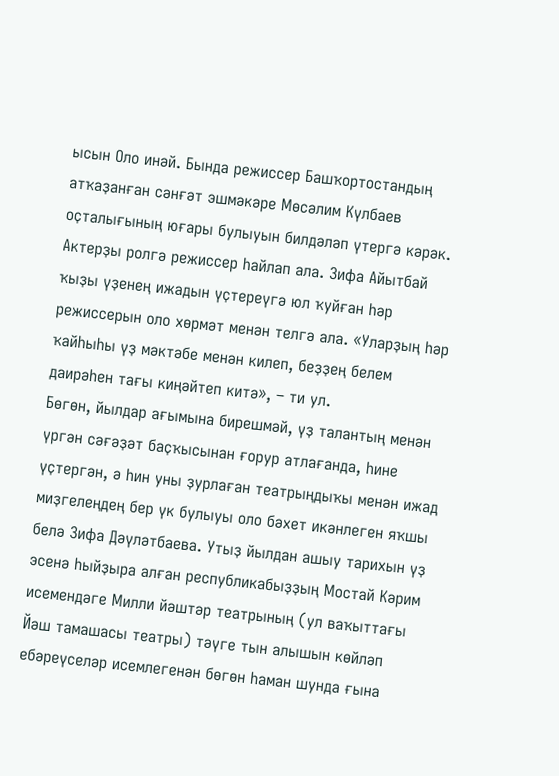ысын Оло инәй. Бында режиссер Башҡортостандың атҡаҙанған сәнғәт эшмәкәре Мөсәлим Күлбаев оҫталығының юғары булыуын билдәләп үтергә кәрәк.
Актерҙы ролгә режиссер һайлап ала. Зифа Айытбай ҡыҙы үҙенең ижадын үҫтереүгә юл ҡуйған һәр режиссерын оло хөрмәт менән телгә ала. «Уларҙың һәр ҡайһыһы үҙ мәктәбе менән килеп, беҙҙең белем даирәһен тағы киңәйтеп китә», – ти ул.
Бөгөн, йылдар ағымына бирешмәй, үҙ талантың менән үргән сәғәҙәт баҫҡысынан ғорур атлағанда, һине үҫтергән, ә һин уны ҙурлаған театрыңдыҡы менән ижад миҙгелеңдең бер үк булыуы оло бәхет икәнлеген яҡшы белә Зифа Дәүләтбаева. Утыҙ йылдан ашыу тарихын үҙ эсенә һыйҙыра алған республикабыҙҙың Мостай Кәрим исемендәге Милли йәштәр театрының (ул ваҡыттағы Йәш тамашасы театры) тәүге тын алышын көйләп ебәреүселәр исемлегенән бөгөн һаман шунда ғына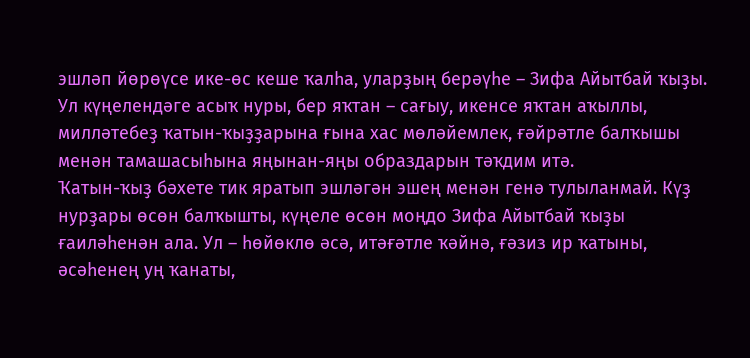эшләп йөрөүсе ике-өс кеше ҡалһа, уларҙың берәүһе – Зифа Айытбай ҡыҙы. Ул күңелендәге асыҡ нуры, бер яҡтан – сағыу, икенсе яҡтан аҡыллы, милләтебеҙ ҡатын-ҡыҙҙарына ғына хас мөләйемлек, ғәйрәтле балҡышы менән тамашасыһына яңынан-яңы образдарын тәҡдим итә.
Ҡатын-ҡыҙ бәхете тик яратып эшләгән эшең менән генә тулыланмай. Күҙ нурҙары өсөн балҡышты, күңеле өсөн моңдо Зифа Айытбай ҡыҙы ғаиләһенән ала. Ул – һөйөклө әсә, итәғәтле ҡәйнә, ғәзиз ир ҡатыны, әсәһенең уң ҡанаты,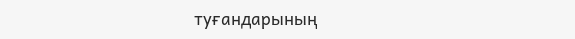туғандарының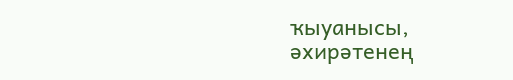ҡыуанысы, әхирәтенең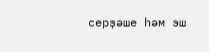серҙәше һәм эш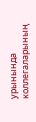урынында коллегаларының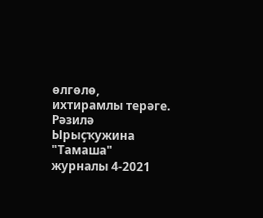өлгөлө, ихтирамлы терәге.
Рәзилә Ырыҫҡужина
"Тамаша" журналы 4-2021